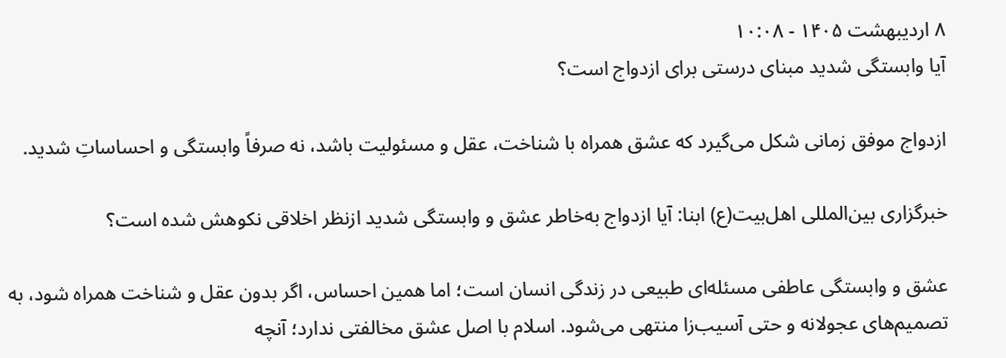۸ اردیبهشت ۱۴۰۵ - ۱۰:۰۸
آیا وابستگی شدید مبنای درستی برای ازدواج است؟

ازدواج موفق زمانی شکل می‌گیرد که عشق همراه با شناخت، عقل و مسئولیت باشد، نه صرفاً وابستگی و احساساتِ شدید.

خبرگزاری بین‌المللی اهل‌بیت(ع) ابنا: آیا ازدواج به‌خاطر عشق و وابستگی شدید ازنظر اخلاقی نکوهش شده است؟

عشق و وابستگی عاطفی مسئله‌ای طبیعی در زندگی انسان است؛ اما همین احساس، اگر بدون عقل و شناخت همراه شود، به تصمیم‌های عجولانه و حتی آسیب‌زا منتهی می‌شود. اسلام با اصل عشق مخالفتی ندارد؛ آنچه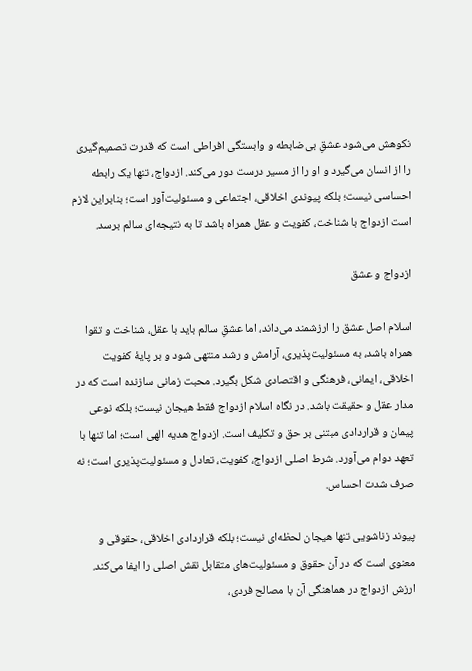نکوهش می‌شود عشقِ بی‌ضابطه و وابستگی افراطی است که قدرت تصمیم‌گیری را از انسان می‌گیرد و او را از مسیر درست دور می‌کند. ازدواج، تنها یک رابطه احساسی نیست؛ بلکه پیوندی اخلاقی، اجتماعی و مسئولیت‌آور است؛ بنابراین لازم است ازدواج با شناخت، کفویت و عقل همراه باشد تا به نتیجه‌ای سالم برسد.

ازدواج و عشق

اسلام اصل عشق را ارزشمند می‌داند، اما عشقِ سالم باید با عقل، شناخت و تقوا همراه باشد، به مسئولیت‌پذیری، آرامش و رشد منتهی شود و بر پایهٔ کفویت اخلاقی، ایمانی، فرهنگی و اقتصادی شکل بگیرد. محبت زمانی سازنده است که در مدار عقل و حقیقت باشد. در نگاه اسلام ازدواج فقط هیجان نیست؛ بلکه نوعی پیمان و قراردادی مبتنی بر حق و تکلیف است. ازدواج هدیه الهی است؛ اما تنها با تعهد دوام می‌آورد. شرط اصلی ازدواج، کفویت، تعادل و مسئولیت‌پذیری است؛ نه صرف شدت احساس.

پیوند زناشویی تنها هیجان لحظه‌ای نیست؛ بلکه قراردادی اخلاقی، حقوقی و معنوی است که در آن حقوق و مسئولیت‌های متقابل نقش اصلی را ایفا می‌کند. ارزش ازدواج در هماهنگی آن با مصالح فردی،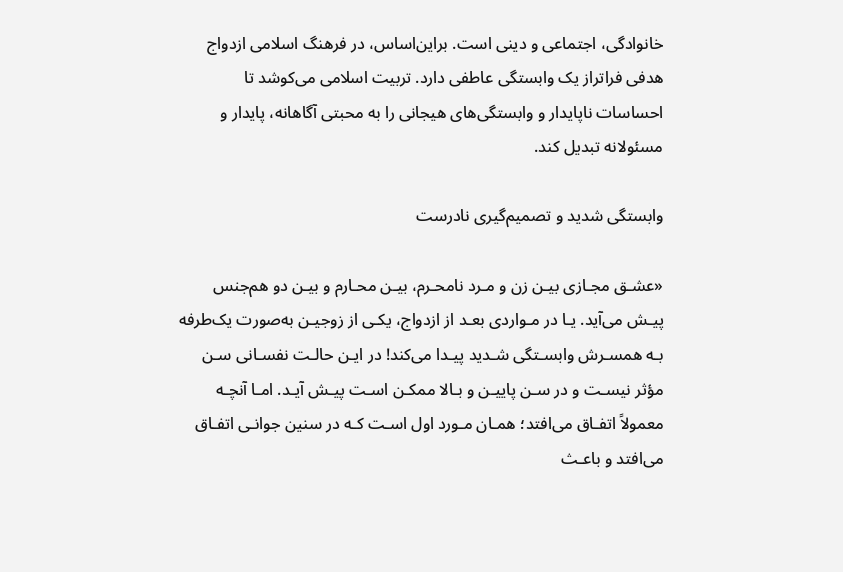خانوادگی، اجتماعی و دینی است. براین‌اساس، در فرهنگ اسلامی ازدواج هدفی فراتراز یک وابستگی عاطفی دارد. تربیت اسلامی می‌کوشد تا احساسات ناپایدار و وابستگی‌های هیجانی را به محبتی آگاهانه، پایدار و مسئولانه تبدیل کند.

وابستگی شدید و تصمیم‌گیری نادرست

«عشـق مجـازی بیـن زن و مـرد نامحـرم، بیـن محـارم و بیـن دو هم‌جنس پیـش می‌آید. یـا در مـواردی بعـد از ازدواج، یکـی از زوجیـن به‌صورت یک‌طرفه بـه همسـرش وابسـتگی شـدید پیـدا می‌کند! در ایـن حالـت نفسـانی سـن مؤثر نیسـت و در سـن پاییـن و بـالا ممکـن اسـت پیـش آیـد. امـا آنچـه معمولاً اتفـاق می‌افتد؛ همـان مـورد اول اسـت کـه در سنین جوانـی اتفـاق می‌افتد و باعـث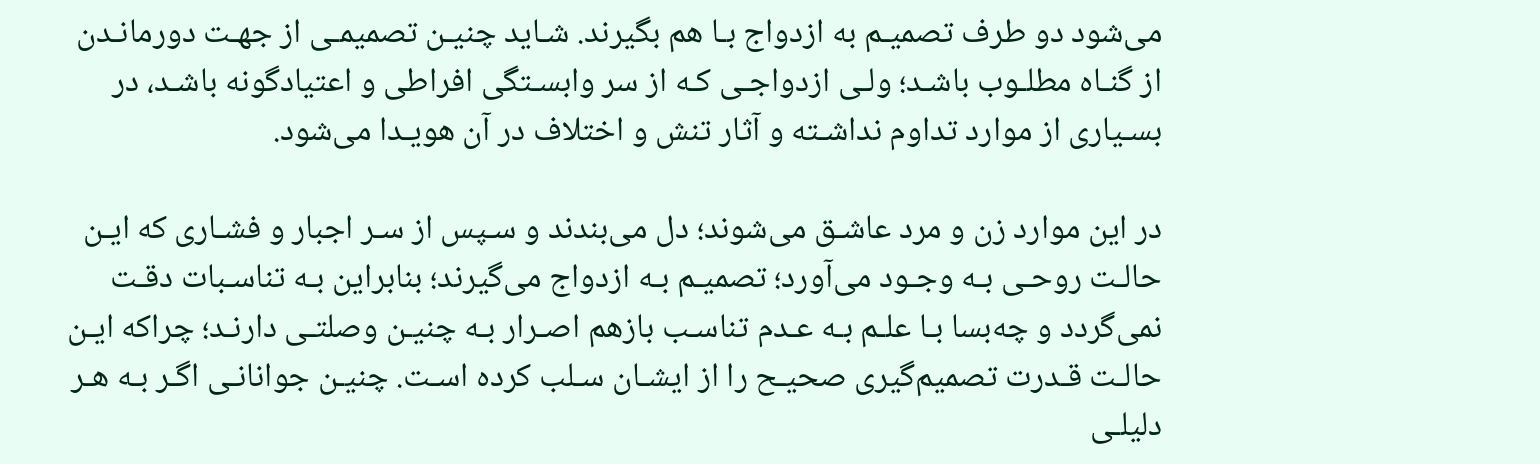می‌شود دو طرف تصمیـم به ازدواج بـا هم بگیرند. شـاید چنیـن تصمیمـی از جهـت دورمانـدن از گنـاه مطلـوب باشـد؛ ولـی ازدواجـی کـه از سر وابسـتگی افراطی و اعتیادگونه باشـد، در بسـیاری از موارد تداوم نداشـته و آثار تنش و اختلاف در آن هویـدا می‌شود.

در این موارد زن و مرد عاشـق می‌شوند؛ دل می‌بندند و سـپس از سـر اجبار و فشـاری که ایـن حالـت روحـی بـه وجـود می‌آورد؛ تصمیـم بـه ازدواج می‌گیرند؛ بنابراین بـه تناسـبات دقـت نمی‌گردد و چه‌بسا بـا علـم بـه عـدم تناسـب بازهم اصـرار بـه چنیـن وصلتـی دارنـد؛ چراکه ایـن حالـت قـدرت تصمیم‌گیری صحیـح را از ایشـان سـلب کرده اسـت. چنیـن جوانانـی اگـر بـه هـر دلیلـی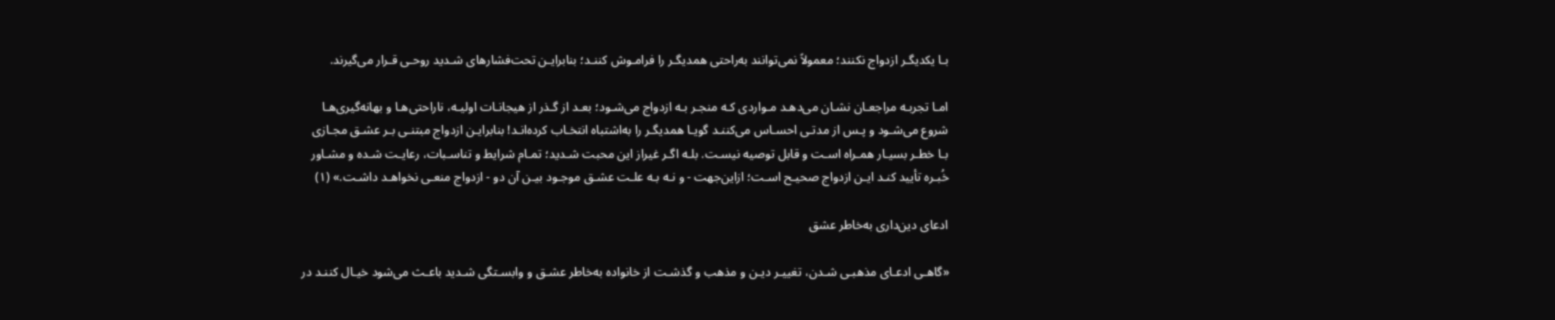بـا یکدیگـر ازدواج نکنند؛ معمولاً نمی‌توانند به‌راحتی همدیگـر را فرامـوش کننـد؛ بنابرایـن تحت‌فشارهای شـدید روحـی قـرار می‌گیرند.

امـا تجربـه مراجعـان نشـان می‌دهـد مـواردی کـه منجـر بـه ازدواج می‌شـود؛ بعـد از گـذر از هیجانـات اولیـه، ناراحتی‌هـا و بهانه‌گیری‌هـا شروع می‌شـود و پـس از مدتـی احسـاس می‌کننـد گویـا همدیگـر را به‌اشتباه انتخـاب کرده‌انـد! بنابرایـن ازدواج مبتنـی بـر عشـق مجـازی بـا خطـر بسیـار همـراه اسـت و قابل‌ توصیه نیسـت. بلـه اگـر غیراز این محبت شـدید؛ تمـام شرایط و تناسـبات، رعایـت شـده و مشـاور خُبـره تأیید کنـد ایـن ازدواج صحیـح اسـت؛ ازاین‌جهت - و نـه بـه علـت عشـق موجـود بیـن آن دو - ازدواج منعـی نخواهـد داشـت.» (۱)

ادعای دین‌داری به‌خاطر عشق

«گاهـی ادعـای مذهبـی شـدن، تغییـر دیـن و مذهب و گذشـت از خانواده به‌خاطر عشـق و وابسـتگی شـدید باعـث می‌شود خیـال کننـد در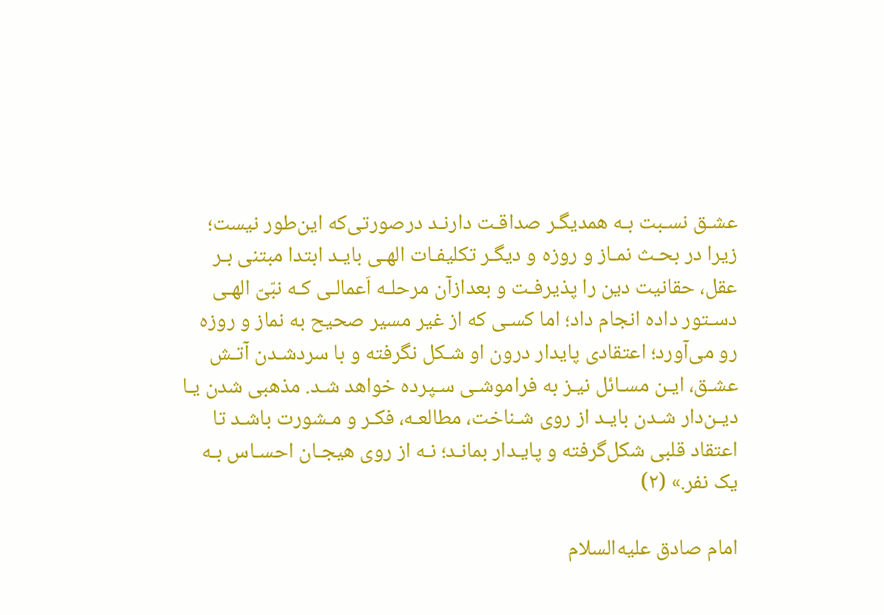عشـق نسـبت بـه همدیگـر صداقـت دارنـد درصورتی‌که این‌طور نیست؛ زیرا در بحـث نمـاز و روزه و دیگـر تکلیفـات الهـی بایـد ابتدا مبتنی بـر عقل، حقانیت دین را پذیرفـت و بعدازآن مرحلـه اَعمالـی کـه نبّیّ‌ الهـی دسـتور داده انجام داد؛ اما کسـی که از غیر مسیر صحیح به نماز و روزه رو می‌آورد؛ اعتقادی پایدار درون او شـکل نگرفته و با سردشـدن آتـش عشـق، ایـن مسـائل نیـز به فراموشـی سـپرده خواهد شـد. مذهبی شدن یـا دیـن‌دار شـدن بایـد از روی شـناخت، مطالعـه، فکـر و مـشورت باشـد تا اعتقاد قلبی ‌شکل‌گرفته و پایـدار بمانـد؛ نـه از روی هیجـان احسـاس بـه یک نفر.» (۲)

امام صادق علیه‌السلام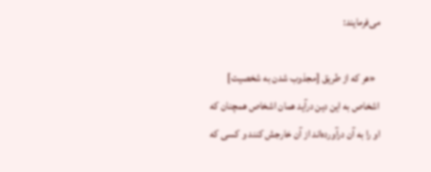می‌فرمایند:

  «هر که از طریق [مجذوب شدن به شخصیت] اشخاص به این دین درآید همان اشخاص همچنان که او را به آن درآورده‌اند از آن خارجش کنند و کسی که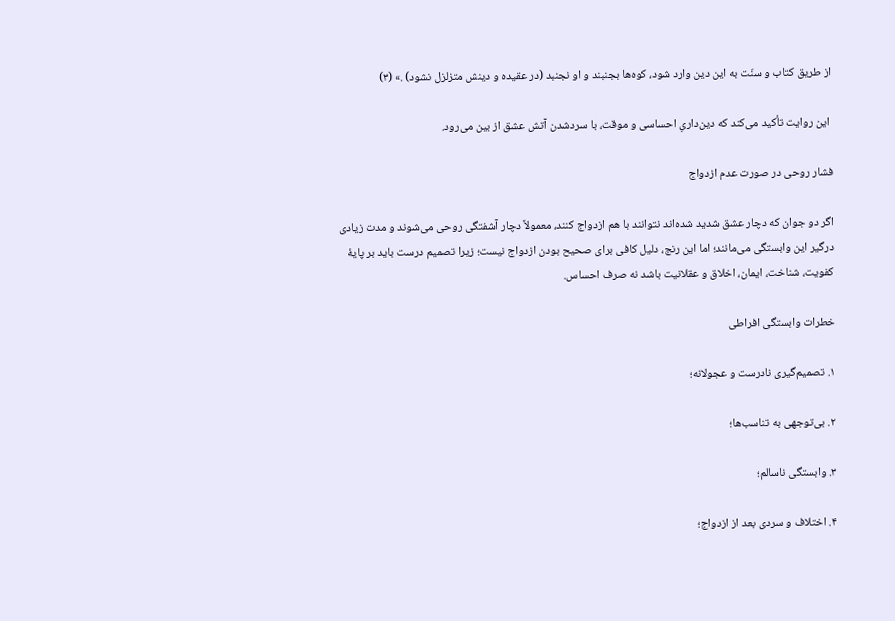از طریق کتاب و سنّت به این دین وارد شود، کوه‌ها بجنبند و او نجنبد (در عقیده و دینش متزلزل نشود) .» (۳)

 این روایت تأکید می‌کند که دین‌داریِ احساسی و موقت، با سردشدن آتش عشق از بین می‌رود.

فشار روحی در صورت عدم ازدواج

اگر دو جوان که دچار عشق شدید شده‌اند نتوانند با هم ازدواج کنند، معمولاً دچار آشفتگی روحی می‌شوند و مدت زیادی درگیر این وابستگی می‌مانند؛ اما این رنج، دلیل کافی برای صحیح بودن ازدواج نیست؛ زیرا تصمیم درست باید بر پایهٔ کفویت، شناخت، ایمان، اخلاق و عقلانیت باشد نه صرف احساس.

خطرات وابستگی افراطی

۱. تصمیم‌گیری نادرست و عجولانه؛

۲. بی‌توجهی به تناسب‌ها؛

۳. وابستگی ناسالم؛

۴. اختلاف و سردی بعد از ازدواج؛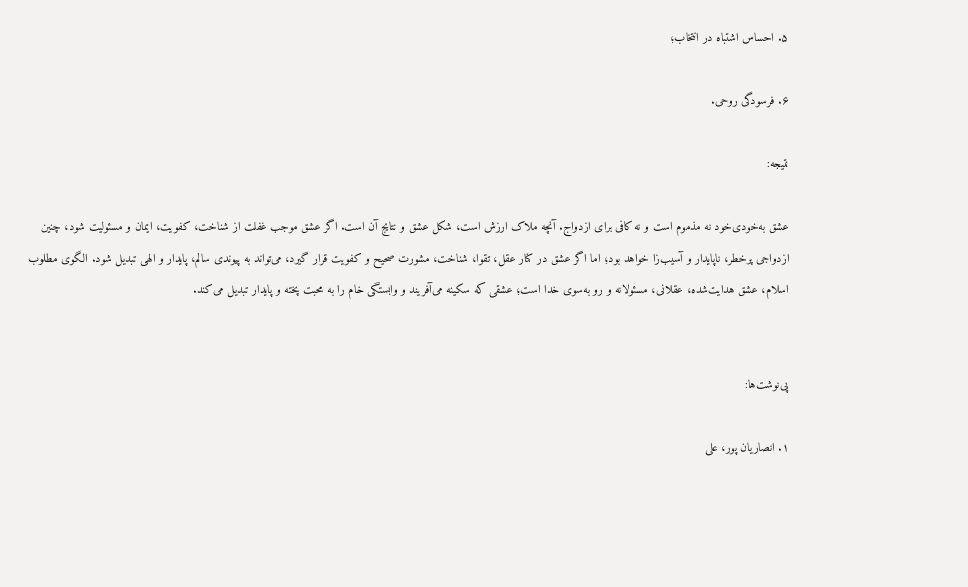۵. احساس اشتباه در انتخاب؛

۶. فرسودگی روحی.

نتیجه:

عشق به‌خودی‌خود نه مذموم است و نه کافی برای ازدواج. آنچه ملاک ارزش است، شکل عشق و نتایج آن است. اگر عشق موجب غفلت از شناخت، کفویت، ایمان و مسئولیت شود، چنین ازدواجی پرخطر، ناپایدار و آسیب‌زا خواهد بود؛ اما اگر عشق در کنار عقل، تقوا، شناخت، مشورت صحیح و کفویت قرار گیرد، می‌تواند به پیوندی سالم، پایدار و الهی تبدیل شود. الگوی مطلوب اسلام، عشق هدایت‌شده، عقلانی، مسئولانه و رو به‌سوی خدا است؛ عشقی که سکینه می‌آفریند و وابستگی خام را به محبت پخته و پایدار تبدیل می‌کند.


پی‌نوشت‌ها:

۱. انصاریان پور، علی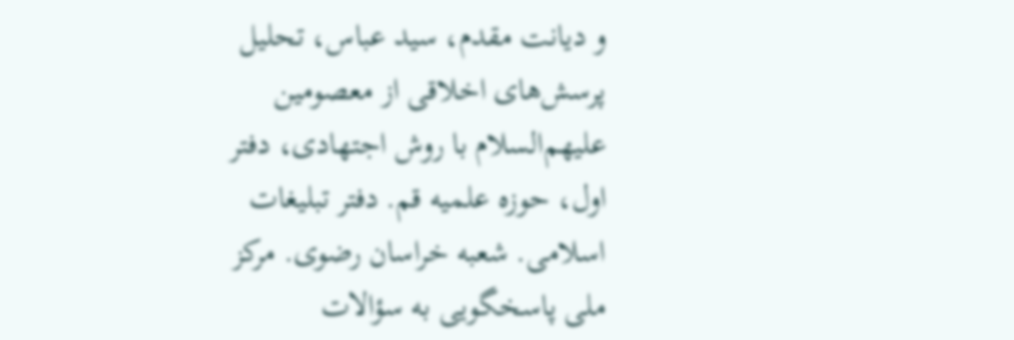و دیانت مقدم، سید عباس، تحلیل پرسش‌های اخلاقی از معصومین علیهم‌السلام با روش اجتهادی، دفتر اول، حوزه علمیه قم. دفتر تبلیغات اسلامی. شعبه خراسان رضوی. مرکز ملی پاسخگویی به سؤالات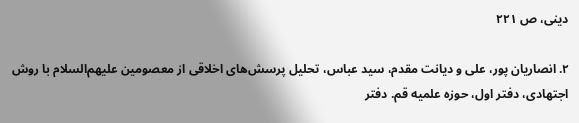دینی، ص ۲۲۱

۲. انصاریان پور، علی و دیانت مقدم، سید عباس، تحلیل پرسش‌های اخلاقی از معصومین علیهم‌السلام با روش اجتهادی، دفتر اول، حوزه علمیه قم. دفتر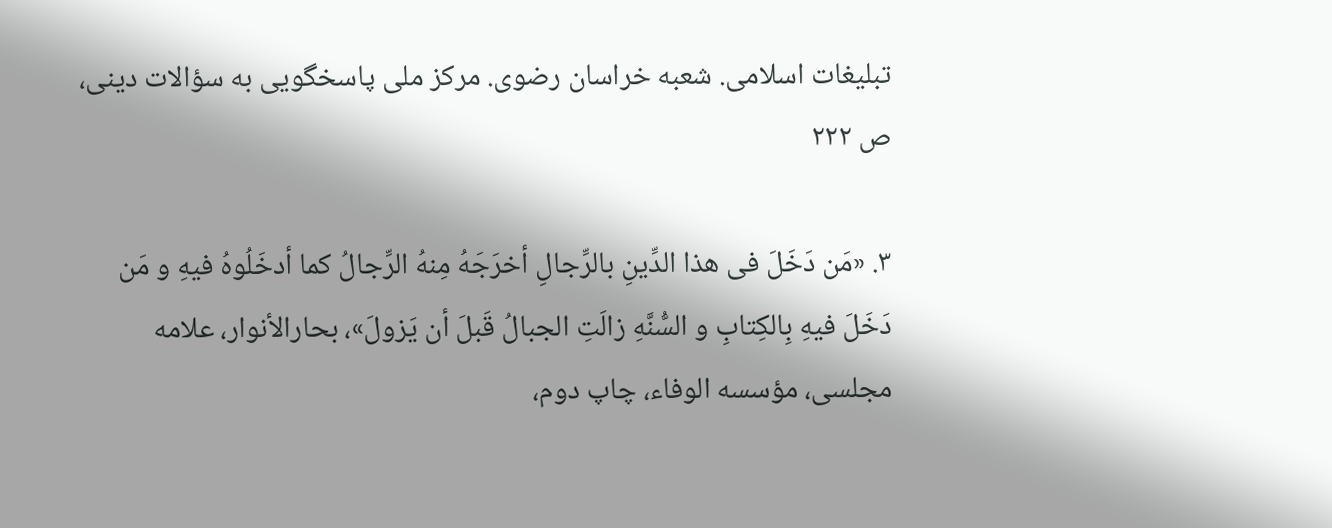تبلیغات اسلامی. شعبه خراسان رضوی. مرکز ملی پاسخگویی به سؤالات دینی، ص ۲۲۲

۳. «مَن دَخَلَ فی هذا الدِّینِ بالرِّجالِ أخرَجَهُ مِنهُ الرِّجالُ کما أدخَلُوهُ فیهِ و مَن دَخَلَ فیهِ بِالکِتابِ و السُّنَّهِ زالَتِ الجبالُ قَبلَ أن یَزولَ»، بحارالأنوار، علامه مجلسی، مؤسسه الوفاء، چاپ دوم،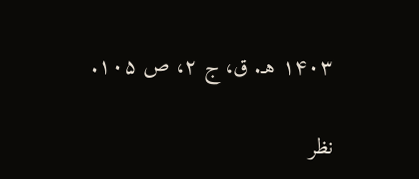۱۴۰۳ هـ. ق، ج ۲، ص ۱۰۵.

نظر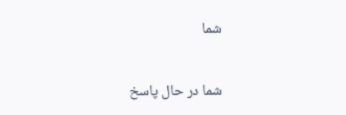شما

شما در حال پاسخ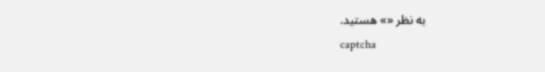به نظر «» هستید.
captcha